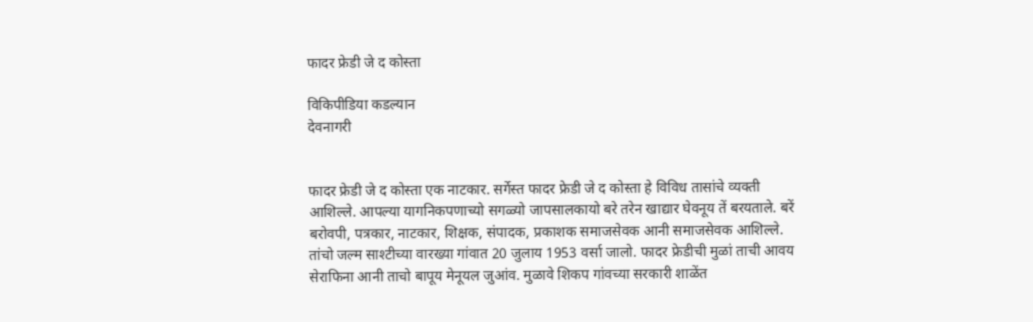फादर फ्रेडी जे द कोस्ता

विकिपीडिया कडल्यान
देवनागरी


फादर फ्रेडी जे द कोस्ता एक नाटकार. सर्गेस्त फादर फ्रेडी जे द कोस्ता हे विविध तासांचे व्यक्ती आशिल्ले. आपल्या यागनिकपणाच्यो सगळ्यो जापसालकायो बरे तरेन खाद्यार घेवनूय तें बरयताले. बरें बरोवपी, पत्रकार, नाटकार, शिक्षक, संपादक, प्रकाशक समाजसेवक आनी समाजसेवक आशिल्ले. तांचो जल्म साश्टीच्या वारख्या गांवात 20 जुलाय 1953 वर्सा जालो. फादर फ्रेडीची मुळां ताची आवय सेराफिना आनी ताचो बापूय मेनूयल जुआंव. मुळावे शिकप गांवच्या सरकारी शाळेंत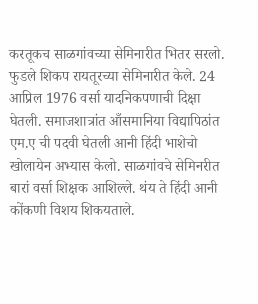करतूकच साळगांवच्या सेमिनारीत भितर सरलो. फुडले शिकप रायतूरच्या सेमिनारीत केले. 24 आप्रिल 1976 वर्सा यादनिकपणाची दिक्षा घेतली. समाजशात्रांत आँसमानिया विद्यापिठांत एम.ए ची पदवी घेतली आनी हिंदी भाशेचो खोलायेन अभ्यास केलो. साळगांवचे सेमिनरीत बारां वर्सा शिक्षक आशिल्ले. थंय ते हिंदी आनी कोंकणी विशय शिकयताले.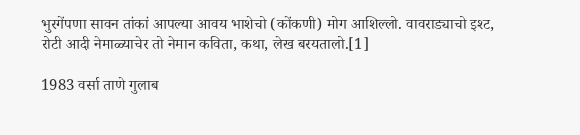भुरगेंपणा सावन तांकां आपल्या आवय भाशेचो (कोंकणी) मोग आशिल्लो. वावराड्याचो इश्ट, रोटी आदी नेमाळ्याचेर तो नेमान कविता, कथा, लेख बरयतालो.[1]

1983 वर्सा ताणे गुलाब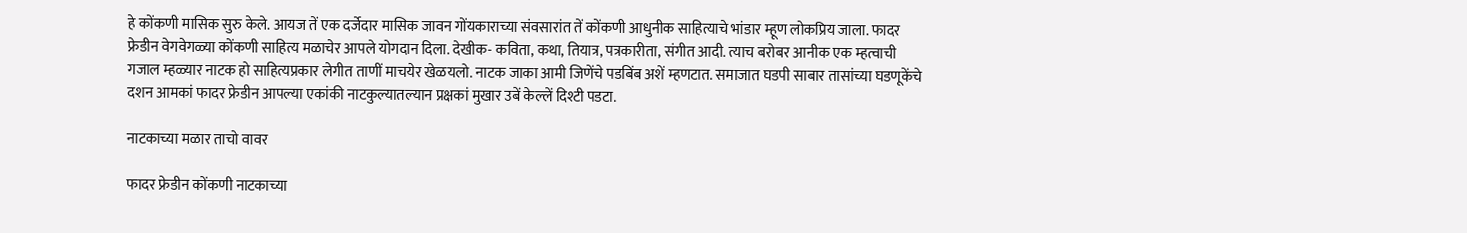हे कोंकणी मासिक सुरु केले. आयज तें एक दर्जेदार मासिक जावन गोंयकाराच्या संवसारांत तें कोंकणी आधुनीक साहित्याचे भांडार म्हूण लोकप्रिय जाला. फादर फ्रेडीन वेगवेगळ्या कोंकणी साहित्य मळाचेर आपले योगदान दिला. देखीक- कविता, कथा, तियात्र, पत्रकारीता, संगीत आदी. त्याच बरोबर आनीक एक म्हत्वाची गजाल म्हळ्यार नाटक हो साहित्यप्रकार लेगीत ताणीं माचयेर खेळयलो. नाटक जाका आमी जिणेंचे पडबिंब अशें म्हणटात. समाजात घडपी साबार तासांच्या घडणूकेंचे दशन आमकां फादर फ्रेडीन आपल्या एकांकी नाटकुल्यातल्यान प्रक्षकां मुखार उबें केल्लें दिश्टी पडटा.

नाटकाच्या मळार ताचो वावर

फादर फ्रेडीन कोंकणी नाटकाच्या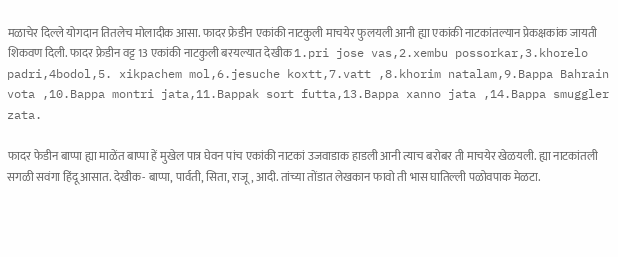मळाचेर दिल्ले योगदान तितलेच मोलादीक आसा. फादर फ्रेडीन एकांकी नाटकुली माचयेर फुलयली आनी ह्या एकांकी नाटकांतल्यान प्रेकक्षकांक जायती शिकवण दिली. फादर फ्रेडीन वट्ट 13 एकांकी नाटकुली बरयल्यात देखीक 1.pri jose vas,2.xembu possorkar,3.khorelo padri,4bodol,5. xikpachem mol,6.jesuche koxtt,7.vatt ,8.khorim natalam,9.Bappa Bahrain vota ,10.Bappa montri jata,11.Bappak sort futta,13.Bappa xanno jata ,14.Bappa smuggler zata.

फादर फेडीन बाप्पा ह्या माळेंत बाप्पा हें मुखेल पात्र घेवन पांच एकांकी नाटकां उजवाडाक हाडली आनी त्याच बरोबर ती माचयेर खेळयली. ह्या नाटकांतली सगळी सवंगा हिंदू आसात. देखीक- बाप्पा, पार्वती, सिता, राजू, आदी. तांच्या तोंडात लेखकान फावो ती भास घातिल्ली पळोवपाक मेळटा.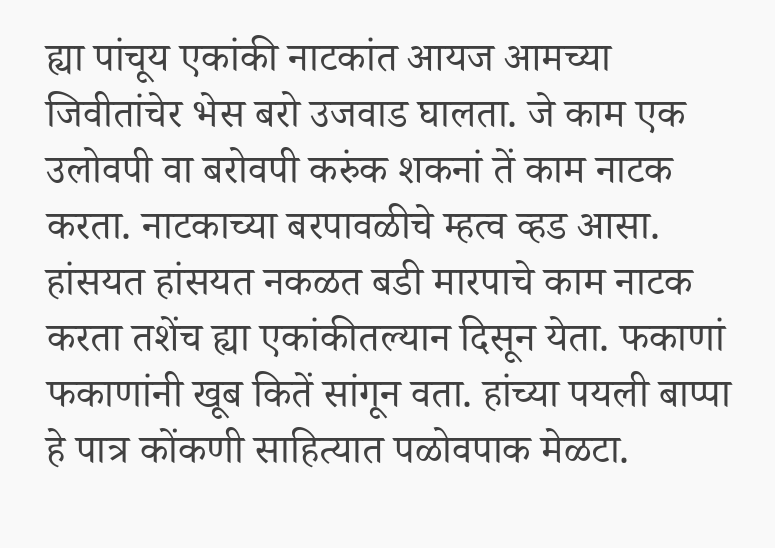ह्या पांचूय एकांकी नाटकांत आयज आमच्या जिवीतांचेर भेस बरो उजवाड घालता. जे काम एक उलोवपी वा बरोवपी करुंक शकनां तें काम नाटक करता. नाटकाच्या बरपावळीचे म्हत्व व्हड आसा. हांसयत हांसयत नकळत बडी मारपाचे काम नाटक करता तशेंच ह्या एकांकीतल्यान दिसून येता. फकाणां फकाणांनी खूब कितें सांगून वता. हांच्या पयली बाप्पा हे पात्र कोंकणी साहित्यात पळोवपाक मेळटा.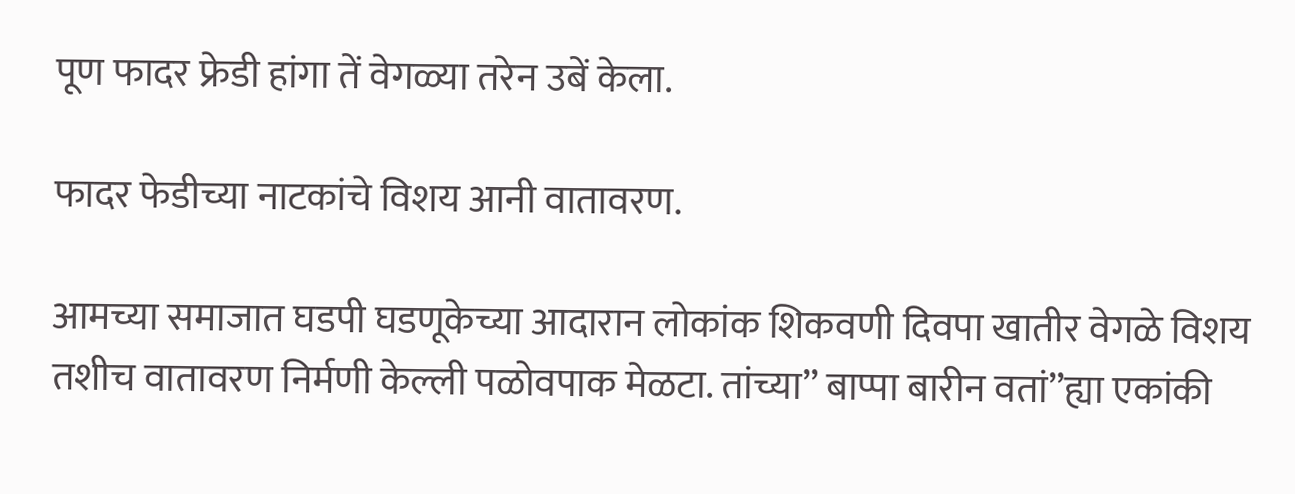पूण फादर फ्रेडी हांगा तें वेगळ्या तरेन उबें केला.

फादर फेडीच्या नाटकांचे विशय आनी वातावरण.

आमच्या समाजात घडपी घडणूकेच्या आदारान लोकांक शिकवणी दिवपा खातीर वेगळे विशय तशीच वातावरण निर्मणी केल्ली पळोवपाक मेळटा. तांच्या’’ बाप्पा बारीन वतां’’ह्या एकांकी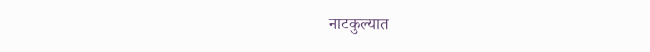नाटकुल्यात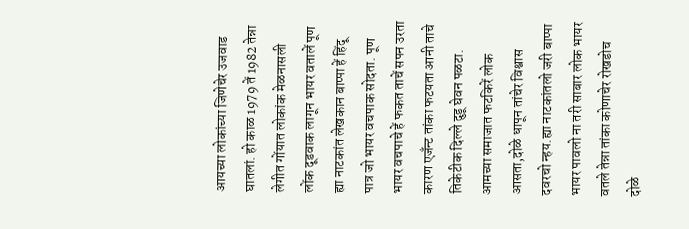आयच्या लोकांच्या जिणेचेर उजवाड घातलां. हो काळ 1979 तें 1982 तेन्ना लेगीत गोंयात लोकांक मेळनासली लोंक दूडवाक लागून भायर वतालें पूण ह्या नाटकांत लेखकान बाप्पा हें हिंदू पात्र जो भायर वचपाक सोदता. पूण भायर वचपाचे हें फकत ताचें सपन उरता कारण एजँन्ट तांका फटयता आनी ताचे तिकेटीक दिल्ले दुडू घेवन पळटा. आमच्या समाजात फटकिरें लोक आसता,दोळे धापून तांचेर विश्वास दवरचो न्हय.ह्या नाटकांतलो जरी बाप्पा भायर पावलो ना तरी साबार लोक भायर वतले तेन्ना तांका कोणाचेर रोखडोच दोळे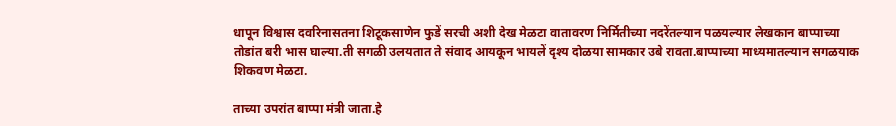धापून विश्वास दवरिनासतना शिटूकसाणेन फुडें सरची अशी देख मेळटा वातावरण निर्मितीच्या नदरेंतल्यान पळयल्यार लेखकान बाप्पाच्या तोडांत बरी भास घाल्या.ती सगळी उलयतात ते संवाद आयकून भायलें दृश्य दोळया सामकार उबे रावता.बाप्पाच्या माध्यमातल्यान सगळयाक शिकवण मेळटा.

ताच्या उपरांत बाप्पा मंत्री जाता.हे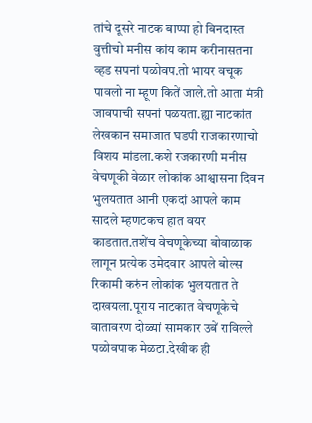तांचे दूसरे नाटक बाप्पा हो बिनदास्त वुत्तीचो मनीस कांय काम करीनासतना व्हड सपनां पळोवप.तो भायर वचूक पावलो ना म्हूण कितें जाले.तो आता मंत्री जावपाची सपनां पळयता.ह्या नाटकांत लेखकान समाजात घडपी राजकारणाचो विशय मांडला.कशे रजकारणी मनीस वेचणूकी वेळार लोकांक आश्वासना दिवन भुलयतात आनी एकदां आपले काम सादले म्हणटकच हात वयर काडतात.तशेंच वेचणूकेच्या बोवाळाक लागून प्रत्येक उमेदवार आपले बोल्स रिकामी करुंन लोकांक भुलयतात ते दाखयला.पूराय नाटकात वेचणूकेचे वातावरण दोळ्यां सामकार उबें राविल्ले पळोवपाक मेळटा.देखीक ही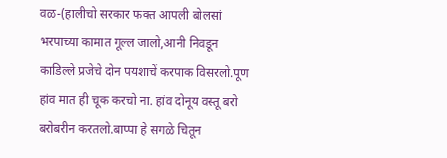वळ-(हालीचो सरकार फक्त आपली बोलसां भरपाच्या कामात गूल्ल जालो,आनी निवडून काडिल्ले प्रजेचे दोन पयशाचें करपाक विसरलो.पूण हांव मात ही चूक करचो ना. हांव दोनूय वस्तू बरो बरोबरीन करतलो.बाप्पा हे सगळे चितून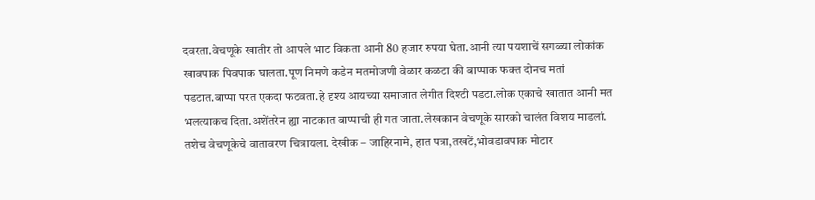दवरता.वेचणूके खातीर तो आपले भाट विकता आनी 80 हजार रुपया घेता.आनी त्या पयशाचें सगळ्या लोकांक खावपाक पिवपाक घालता.पूण निमणे कडेन मतमोजणी वेळार कळटा की बाप्पाक फक्त दोनच मतां पडटात.बाप्पा परत एकदा फटवता.हे दृश्य आयच्या समाजात लेगीत दिश्टी पडटा.लोक एकाचे खातात आनी मत भलत्याकच दिता.अशेंतरेन ह्या नाटकात बाप्पाची ही गत जाता.लेखकान वेचणूके सारको चालंत विशय माडलां. तशेच वेचणूकेचे वातावरण चित्रायला. देखीक – जाहिरनामे, हात पत्रा,तखटें,भोवडावपाक मोटार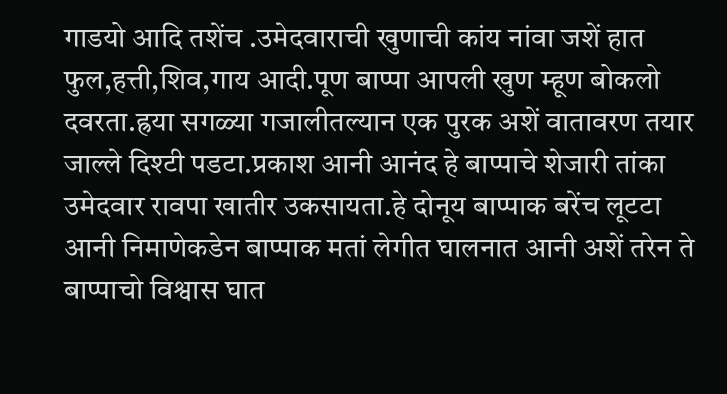गाडयो आदि तशेंच .उमेदवाराची खुणाची कांय नांवा जशें हात फुल,हत्ती,शिव,गाय आदी.पूण बाप्पा आपली खुण म्हूण बोकलो दवरता.ह्रया सगळ्या गजालीतल्यान एक पुरक अशें वातावरण तयार जाल्ले दिश्टी पडटा.प्रकाश आनी आनंद हे बाप्पाचे शेजारी तांका उमेदवार रावपा खातीर उकसायता.हे दोनूय बाप्पाक बरेंच लूटटा आनी निमाणेकडेन बाप्पाक मतां लेगीत घालनात आनी अशें तरेन ते बाप्पाचो विश्वास घात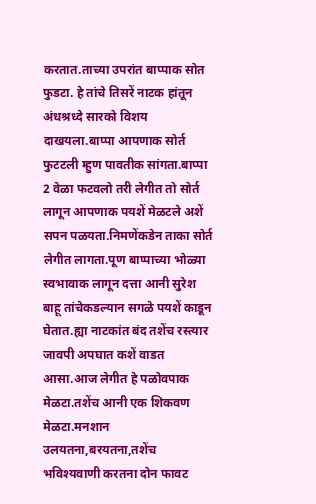करतात.ताच्या उपरांत बाप्पाक सोत फुडटा. हे तांचे तिसरें नाटक हांतून अंधश्रध्दे सारको विशय दाखयला.बाप्पा आपणाक सोर्त फुटटली म्हुण पावतीक सांगता.बाप्पा 2 वेळा फटवलो तरी लेगीत तो सोर्त लागून आपणाक पयशें मेळटले अशें सपन पळयता.निमणेंकडेन ताका सोर्त लेगीत लागता.पूण बाप्पाच्या भोळ्या स्वभावाक लागून दत्ता आनी सुरेश बाहू तांचेकडल्यान सगळे पयशें काडून घेतात.ह्या नाटकांत बंद तशेंच रस्त्यार जावपी अपघात कशें वाडत आसा.आज लेगीत हे पळोवपाक मेळटा.तशेंच आनी एक शिकवण मेळटा.मनशान उलयतना,बरयतना,तशेंच भविश्यवाणी करतना दोन फावट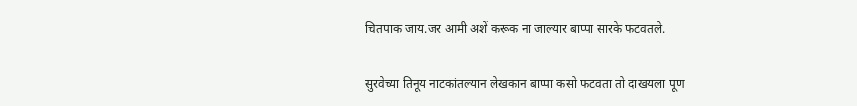चितपाक जाय.जर आमी अशें करूक ना जाल्यार बाप्पा सारके फटवतले.

सुरवेच्या तिनूय नाटकांतल्यान लेखकान बाप्पा कसो फटवता तो दाखयला पूण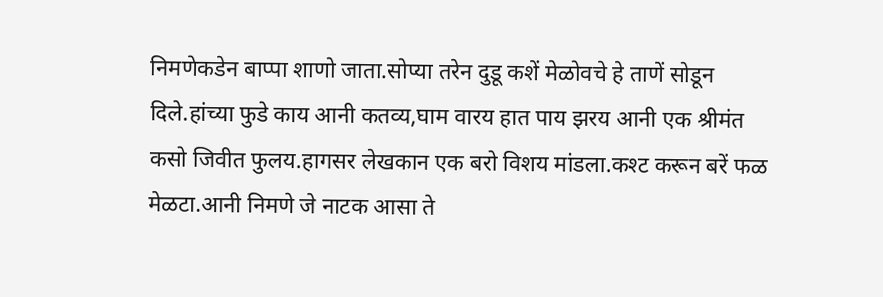निमणेकडेन बाप्पा शाणो जाता.सोप्या तरेन दुडू कशें मेळोवचे हे ताणें सोडून दिले.हांच्या फुडे काय आनी कतव्य,घाम वारय हात पाय झरय आनी एक श्रीमंत कसो जिवीत फुलय.हागसर लेखकान एक बरो विशय मांडला.कश्ट करून बरें फळ मेळटा.आनी निमणे जे नाटक आसा ते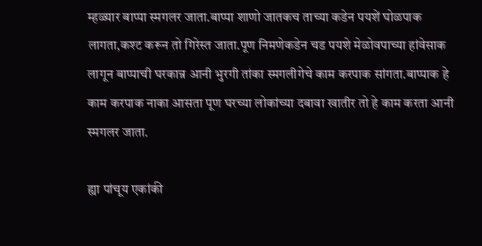म्हळ्यार बाप्पा स्मगलर जाता.बाप्पा शाणो जातकच ताच्या कडेन पयशें घोळपाक लागता,कश्ट करून तो गिरेस्त जाता.पूण निमणेकडेन चड पयशे मेळोवपाच्या हांवेसाक लागून बाप्पाची घरकान्न आनी भुरगी तांका स्मगलीगेचे काम करपाक सांगता.बाप्पाक हे काम करपाक नाका आसता पूण घरच्या लोकांच्या दबावा खातीर तो हे काम करता आनी स्मगलर जाता.

ह्या पांचूय एकांकी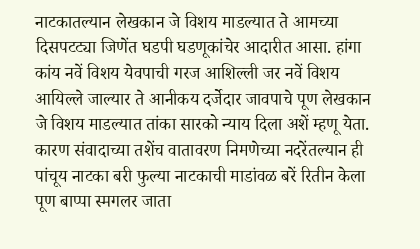नाटकातल्यान लेखकान जे विशय माडल्यात ते आमच्या दिसपटट्या जिणेंत घडपी घडणूकांचेर आदारीत आसा. हांगा कांय नवें विशय येवपाची गरज आशिल्ली जर नवें विशय आयिल्ले जाल्यार ते आनीकय दर्जेदार जावपाचे पूण लेखकान जे विशय माडल्यात तांका सारको न्याय दिला अशें म्हणू येता. कारण संवादाच्या तशेंच वातावरण निमणेच्या नदरेंतल्यान ही पांचूय नाटका बरी फुल्या नाटकाची माडांवळ बरें रितीन केला पूण बाप्पा स्मगलर जाता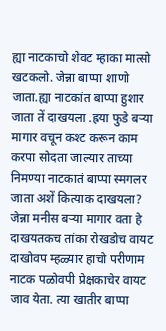ह्या नाटकाचो शेवट म्हाका मात्सो खटकलो. जेन्ना बाप्पा शाणो जाता.ह्या नाटकांत बाप्पा हुशार जाता तें दाखयला .ह्रया फुडे बऱ्या मागार वचून कश्ट करून काम करपा सोदता जाल्यार ताच्या निमण्या नाटकातं बाप्पा स्मगलर जाता अशें कित्याक दाखयला? जेन्ना मनीस बऱ्या मागार वता हे दाखयतकच तांका रोखडोच वायट दाखोवप म्हळ्यार हाचो परीणाम नाटक पळोवपी प्रेक्षकाचेर वायट जाव येता. त्या खातीर बाप्पा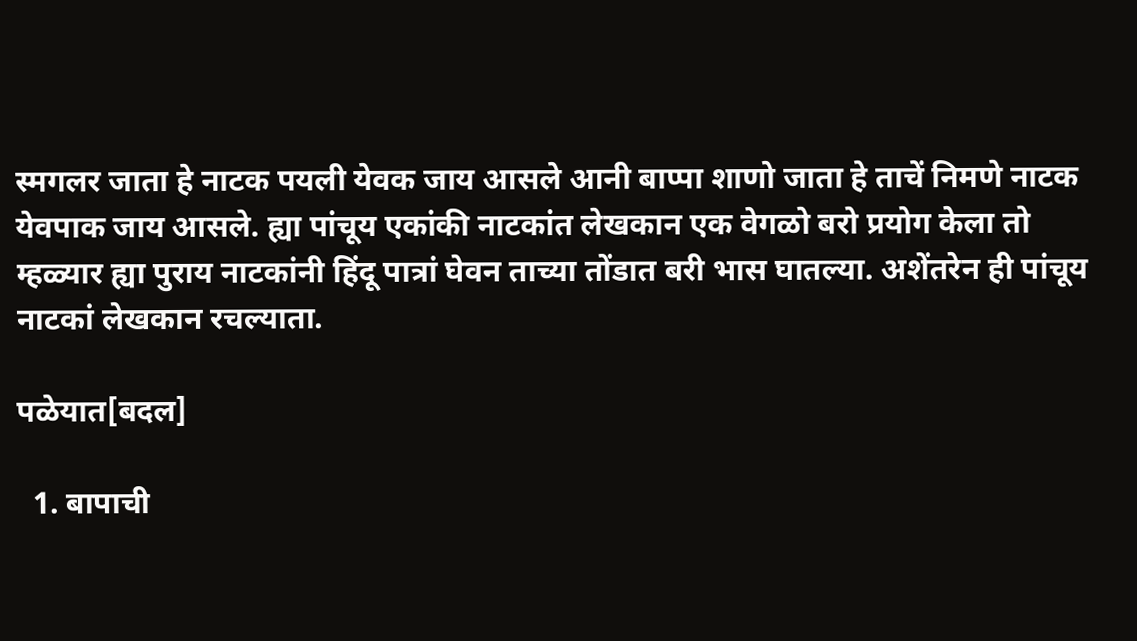स्मगलर जाता हे नाटक पयली येवक जाय आसले आनी बाप्पा शाणो जाता हे ताचें निमणे नाटक येवपाक जाय आसले. ह्या पांचूय एकांकी नाटकांत लेखकान एक वेगळो बरो प्रयोग केला तो म्हळ्यार ह्या पुराय नाटकांनी हिंदू पात्रां घेवन ताच्या तोंडात बरी भास घातल्या. अशेंतरेन ही पांचूय नाटकां लेखकान रचल्याता.

पळेयात[बदल]

  1. बापाची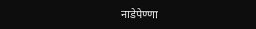नाडेपेण्णा